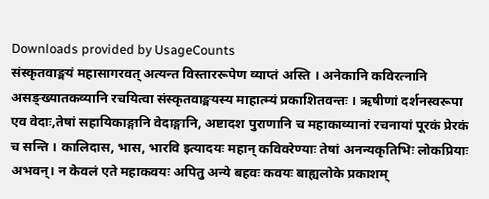Downloads provided by UsageCounts
संस्कृतवाङ्मयं महासागरवत् अत्यन्त विस्ताररूपेण व्याप्तं अस्ति । अनेकानि कविरत्नानि असङ्ख्यातकव्यानि रचयित्वा संस्कृतवाङ्मयस्य माहात्म्यं प्रकाशितवन्तः । ऋषीणां दर्शनस्वरूपा एव वेदाः,तेषां सहायिकाङ्गानि वेदाङ्गानि, अष्टादश पुराणानि च महाकाव्यानां रचनायां पूरकं प्रेरकं च सन्ति । कालिदास, भास, भारवि इत्यादयः महान् कविवरेण्याः तेषां अनन्यकृतिभिः लोकप्रियाः अभवन्। न केवलं एते महाकवयः अपितु अन्ये बहवः कवयः बाह्यलोके प्रकाशम्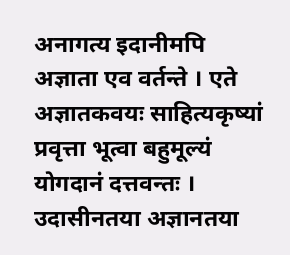अनागत्य इदानीमपि अज्ञाता एव वर्तन्ते । एते अज्ञातकवयः साहित्यकृष्यां प्रवृत्ता भूत्वा बहुमूल्यं योगदानं दत्तवन्तः । उदासीनतया अज्ञानतया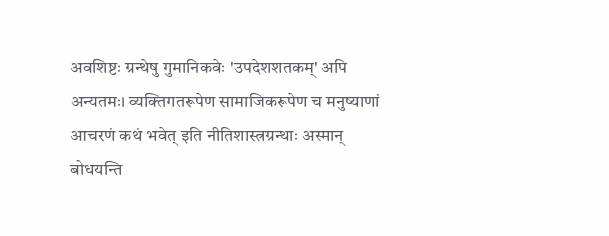अवशिष्टः ग्रन्थेषु गुमानिकवेः 'उपदेशशतकम्' अपि अन्यतमः। व्यक्तिगतरूपेण सामाजिकरूपेण च मनुष्याणां आचरणं कथं भवेत् इति नीतिशास्त्रग्रन्थाः अस्मान् बोधयन्ति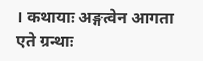। कथायाः अङ्गत्वेन आगता एते ग्रन्थाः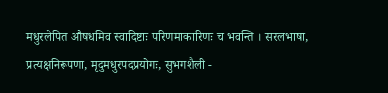मधुरलेपित औषधमिव स्वादिष्टाः परिणमाकारिणः च भवन्ति । सरलभाषा, प्रत्यक्षनिरूपणा, मृदुमधुरपदप्रयोगः, सुभगशैली -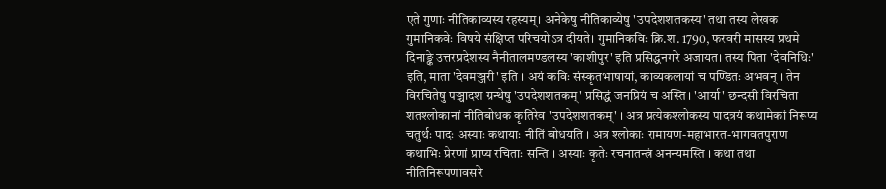एते गुणाः नीतिकाव्यस्य रहस्यम्। अनेकेषु नीतिकाव्येषु 'उपदेशशतकस्य' तथा तस्य लेखक गुमानिकवेः विषये संक्षिप्त परिचयोऽत्र दीयते। गुमानिकविः क्रि.श. 1790, फरवरी मासस्य प्रथमे दिनाङ्के उत्तरप्रदेशस्य नैनीतालमण्डलस्य 'काशीपुर' इति प्रसिद्धनगरे अजायत। तस्य पिता 'देवनिधिः' इति, माता 'देवमञ्जरी' इति । अयं कविः संस्कृतभाषायां, काव्यकलायां च पण्डितः अभवन् । तेन विरचितेषु पञ्चादश ग्रन्थेषु 'उपदेशशतकम्' प्रसिद्धं जनप्रियं च अस्ति । 'आर्या' छन्दसी विरचिता शतश्लोकानां नीतिबोधक कृतिरेव 'उपदेशशतकम्' । अत्र प्रत्येकश्लोकस्य पादत्रयं कथामेकां निरूप्य चतुर्थः पादः अस्याः कथायाः नीतिं बोधयति । अत्र श्लोकाः रामायण-महाभारत-भागवतपुराण कथाभिः प्रेरणां प्राप्य रचिताः सन्ति । अस्याः कृतेः रचनातन्त्रं अनन्यमस्ति । कथा तथा नीतिनिरूपणावसरे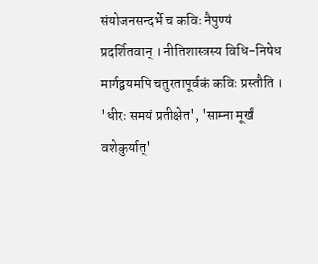संयोजनसन्दर्भे च कविः नैपुण्यं प्रदर्शितवान् । नीतिशास्त्रस्य विधि-निषेध मार्गद्वयमपि चतुरतापूर्वकं कविः प्रस्तौति । 'धीरः समयं प्रतीक्षेत', 'साम्ना मूर्खं वशेकुर्यात्'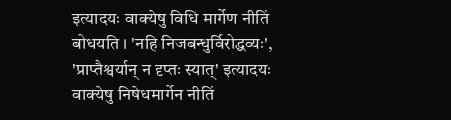इत्यादयः वाक्येषु विधि मार्गेण नीतिं बोधयति । 'नहि निजबन्धुर्विरोद्धव्यः', 'प्राप्तैश्वर्यान् न दृप्तः स्यात्' इत्यादयः वाक्येषु निषेधमार्गेन नीतिं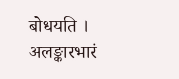बोधयति । अलङ्कारभारं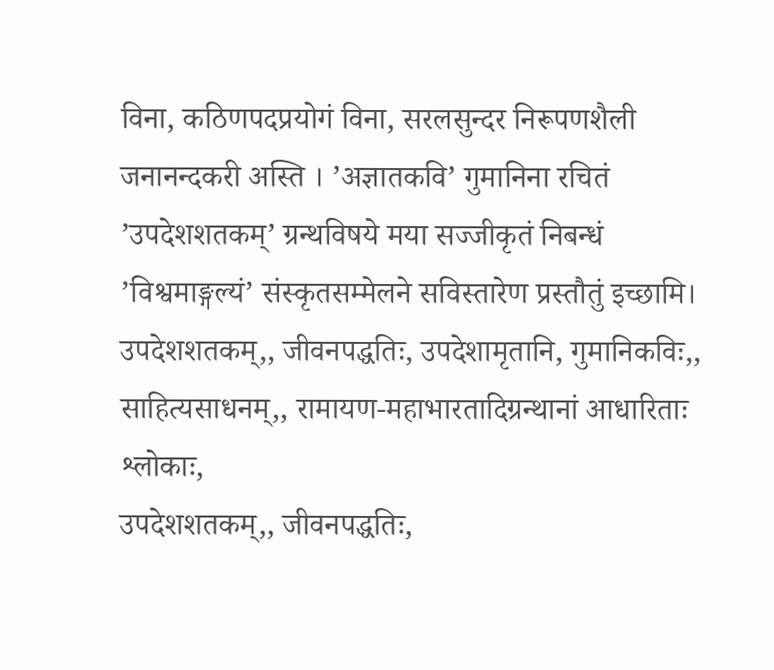विना, कठिणपदप्रयोगं विना, सरलसुन्दर निरूपणशैली जनानन्दकरी अस्ति । ’अज्ञातकवि’ गुमानिना रचितं ’उपदेशशतकम्’ ग्रन्थविषये मया सज्जीकृतं निबन्धं ’विश्वमाङ्गल्यं’ संस्कृतसम्मेलने सविस्तारेण प्रस्तौतुं इच्छामि।
उपदेशशतकम्,, जीवनपद्धतिः, उपदेशामृतानि, गुमानिकविः,, साहित्यसाधनम्,, रामायण-महाभारतादिग्रन्थानां आधारिताः श्लोकाः,
उपदेशशतकम्,, जीवनपद्धतिः,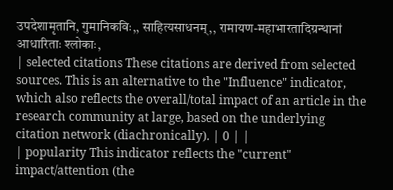उपदेशामृतानि, गुमानिकविः,, साहित्यसाधनम्,, रामायण-महाभारतादिग्रन्थानां आधारिताः श्लोकाः,
| selected citations These citations are derived from selected sources. This is an alternative to the "Influence" indicator, which also reflects the overall/total impact of an article in the research community at large, based on the underlying citation network (diachronically). | 0 | |
| popularity This indicator reflects the "current" impact/attention (the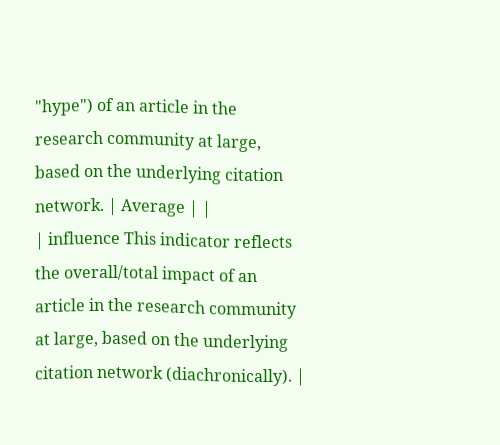"hype") of an article in the research community at large, based on the underlying citation network. | Average | |
| influence This indicator reflects the overall/total impact of an article in the research community at large, based on the underlying citation network (diachronically). |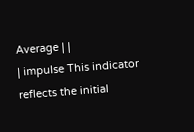Average | |
| impulse This indicator reflects the initial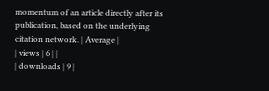momentum of an article directly after its publication, based on the underlying citation network. | Average |
| views | 6 | |
| downloads | 9 |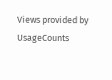Views provided by UsageCounts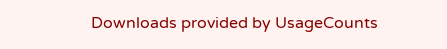Downloads provided by UsageCounts